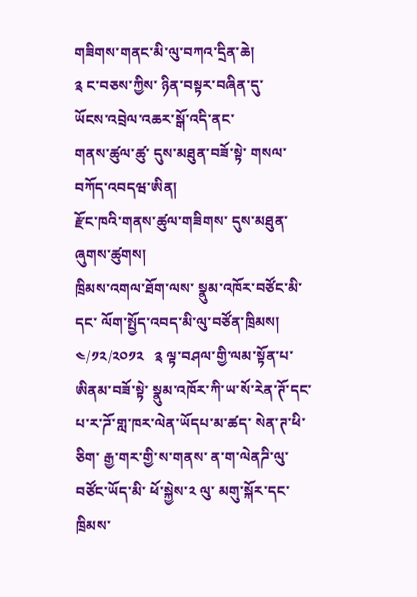གཟིགས་གནང་མི་ལུ་བཀའ་དྲིན་ཆེ།
༉ ང་བཅས་ཀྱིས་ ཉིན་བསྟར་བཞིན་དུ་
ཡོངས་འབྲེལ་འཆར་སྒོ་འདི་ནང་
གནས་ཚུལ་ཚུ་ དུས་མཐུན་བཟོ་སྟེ་ གསལ་བཀོད་འབདཝ་ཨིན།
རྫོང་ཁའི་གནས་ཚུལ་གཟིགས་ དུས་མཐུན་ཞུགས་ཚུགས།
ཁྲིམས་འགལ་ཐོག་ལས་ སྣུམ་འཁོར་བཙོང་མི་དང་ ལོག་སྤྱོད་འབད་མི་ལུ་བཙོན་ཁྲིམས།
༤/༡༢/༢༠༡༢   ༉ ལྟ་བཤལ་གྱི་ལམ་སྟོན་པ་ཨིནམ་བཟོ་སྟེ་ སྣུམ་འཁོར་ཀི་ཡ་སོ་རེན་ཊོ་དང་ པ་ར་ཌོ་གླ་ཁར་ལེན་ཡོདཔ་མ་ཚད་ སེན་ཊ་ཕི་ཅིག་ རྒྱ་གར་གྱི་ས་གནས་ ན་ག་ལེནཌི་ལུ་ བཙོང་ཡོད་མི་ ཕོ་སྐྱེས་༢ ལུ་ མགུ་སྐོར་དང་ ཁྲིམས་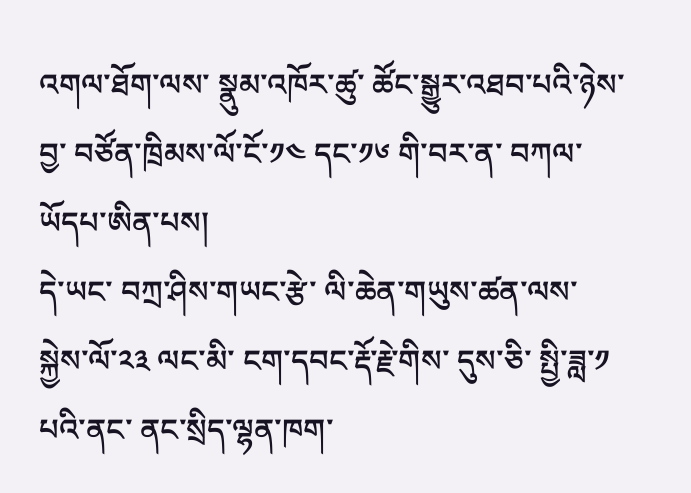འགལ་ཐོག་ལས་ སྣུམ་འཁོར་ཚུ་ ཚོང་སྒྱུར་འཐབ་པའི་ཉེས་བྱ་ བཙོན་ཁྲིམས་ལོ་ངོ་༡༤ དང་༡༦ གི་བར་ན་ བཀལ་ཡོདཔ་ཨིན་པས།
དེ་ཡང་ བཀྲ་ཤིས་གཡང་རྩེ་ ལི་ཆེན་གཡུས་ཚན་ལས་ སྐྱེས་ལོ་༢༣ ལང་མི་ ངག་དབང་རྡོ་རྗེ་གིས་ དུས་ཅི་ སྤྱི་ཟླ་༡ པའི་ནང་ ནང་སྲིད་ལྷན་ཁག་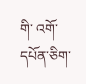གི་ འགོ་དཔོན་ཅིག་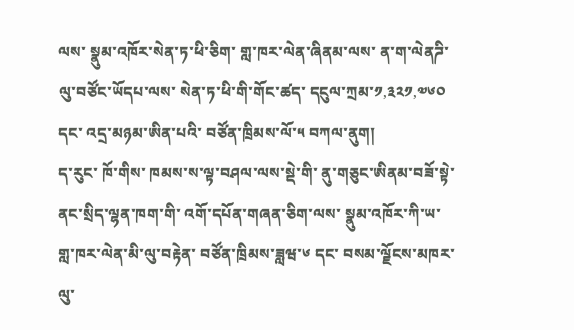ལས་ སྣུམ་འཁོར་སེན་ཏ་ཕི་ཅིག་ གླ་ཁར་ལེན་ཞིནམ་ལས་ ན་ག་ལེནཌི་ལུ་བཙོང་ཡོདཔ་ལས་ སེན་ཏ་ཕི་གི་གོང་ཚད་ དངུལ་ཀྲམ་༡,༣༢༡,༧༦༠ དང་ འདྲ་མཉམ་ཨིན་པའི་ བཙོན་ཁྲིམས་ལོ་༥ བཀལ་ནུག།
ད་རུང་ ཁོ་གིས་ ཁམས་ས་ལྟ་བཤལ་ལས་སྡེ་གི་ ནུ་གཅུང་ཨིནམ་བཟོ་སྟེ་ ནང་སྲིད་ལྷན་ཁག་གི་ འགོ་དཔོན་གཞན་ཅིག་ལས་ སྣུམ་འཁོར་ཀི་ཡ་ གླ་ཁར་ལེན་མི་ལུ་བརྟེན་ བཙོན་ཁྲིམས་ཟླཝ་༦ དང་ བསམ་ལྗོངས་མཁར་ལུ་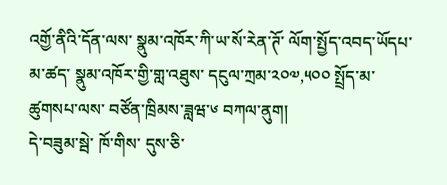འགྱོ་ནིའི་དོན་ལས་ སྣུམ་འཁོར་ཀི་ཡ་སོ་རེན་ཊོ་ ལོག་སྤྱོད་འབད་ཡོདཔ་མ་ཚད་ སྣུམ་འཁོར་གྱི་གླ་འཐུས་ དངུལ་ཀྲམ་༢༠༧,༥༠༠ སྤྲོད་མ་ཚུགསཔ་ལས་ བཙོན་ཁྲིམས་ཟླཝ་༦ བཀལ་ནུག།
དེ་བཟུམ་སྦེ་ ཁོ་གིས་ དུས་ཅི་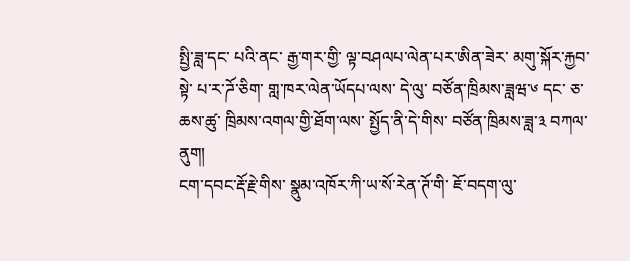སྤྱི་ཟླ་དང་ པའི་ནང་ རྒྱ་གར་གྱི་ ལྟ་བཤལཔ་ལེན་པར་ཨིན་ཟེར་ མགུ་སྐོར་རྐྱབ་སྟེ་ པ་ར་ཌོ་ཅིག་ གླ་ཁར་ལེན་ཡོདཔ་ལས་ དེ་ལུ་ བཙོན་ཁྲིམས་ཟླཝ་༦ དང་ ཅ་ཆས་ཚུ་ ཁྲིམས་འགལ་གྱི་ཐོག་ལས་ སྤྱོད་ནི་དེ་གིས་ བཙོན་ཁྲིམས་ཟླ་༣ བཀལ་ནུག།
ངག་དབང་རྡོ་རྗེ་གིས་ སྣུམ་འཁོར་ཀི་ཡ་སོ་རེན་ཊོ་གི་ ཇོ་བདག་ལུ་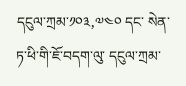དངུལ་ཀྲམ་༡༠༣,༧༤༠ དང་ སེན་ཏ་ཕི་གི་ཇོ་བདག་ལུ་ དངུལ་ཀྲམ་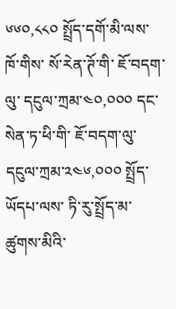༦༦༠,༨༨༠ སྤྲོད་དགོ་མི་ལས་ ཁོ་གིས་ སོ་རེན་ཊོ་གི་ ཇོ་བདག་ལུ་ དངུལ་ཀྲམ་༤༠,༠༠༠ དང་ སེན་ཏ་ཕི་གི་ ཇོ་བདག་ལུ་ དངུལ་ཀྲམ་༢༤༦,༠༠༠ སྤྲོད་ཡོདཔ་ལས་ ཏི་རུ་སྤྲོད་མ་ཚུགས་མིའི་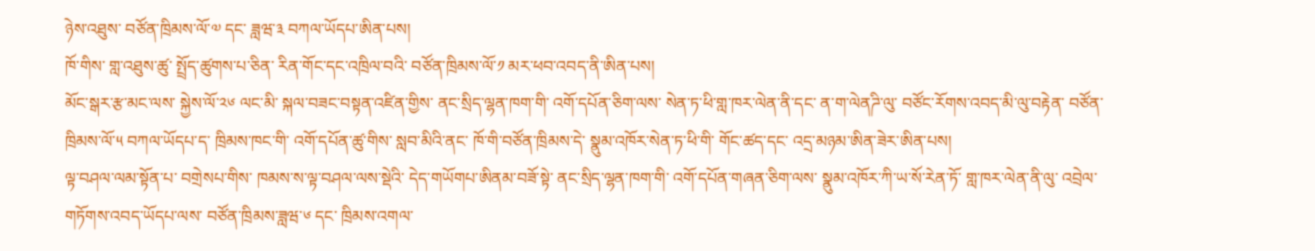ཉེས་འཐུས་ བཙོན་ཁྲིམས་ལོ་༧ དང་ ཟླཝ་༣ བཀལ་ཡོདཔ་ཨིན་པས།
ཁོ་གིས་ གླ་འཐུས་ཚུ་ སྤྲོད་ཚུགས་པ་ཅིན་ རིན་གོང་དང་འཁྲིལ་བའི་ བཙོན་ཁྲིམས་ལོ་༡ མར་ཕབ་འབད་ནི་ཨིན་པས།
མོང་སྒར་རྩ་མང་ལས་ སྐྱེས་ལོ་༢༦ ལང་མི་ སྐལ་བཟང་བསྟན་འཛིན་གྱིས་ ནང་སྲིད་ལྷན་ཁག་གི་ འགོ་དཔོན་ཅིག་ལས་ སེན་ཏ་ཕི་གླ་ཁར་ལེན་ནི་དང་ ན་ག་ལེནཌི་ལུ་ བཙོང་རོགས་འབད་མི་ལུ་བརྟེན་ བཙོན་ཁྲིམས་ལོ་༥ བཀལ་ཡོདཔ་ད་ ཁྲིམས་ཁང་གི་ འགོ་དཔོན་ཚུ་གིས་ སླབ་མིའི་ནང་ ཁོ་གི་བཙོན་ཁྲིམས་དེ་ སྣུམ་འཁོར་སེན་ཏ་ཕི་གི་ གོང་ཚད་དང་ འདྲ་མཉམ་ཨིན་ཟེར་ཨིན་པས།
ལྟ་བཤལ་ལམ་སྟོན་པ་ བགྲེསཔ་གིས་ ཁམས་ས་ལྟ་བཤལ་ལས་སྡེའི་ དེད་གཡོགཔ་ཨིནམ་བཟོ་སྟེ་ ནང་སྲིད་ལྷན་ཁག་གི་ འགོ་དཔོན་གཞན་ཅིག་ལས་ སྣུམ་འཁོར་ཀི་ཡ་སོ་རེན་ཏོ་ གླ་ཁར་ལེན་ནི་ལུ་ འབྲེལ་གཏོགས་འབད་ཡོདཔ་ལས་ བཙོན་ཁྲིམས་ཟླཝ་༦ དང་ ཁྲིམས་འགལ་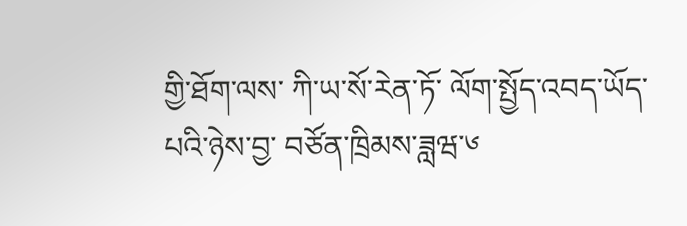གྱི་ཐོག་ལས་ ཀི་ཡ་སོ་རེན་ཏོ་ ལོག་སྤྱོད་འབད་ཡོད་པའི་ཉེས་བྱ་ བཙོན་ཁྲིམས་ཟླཝ་༦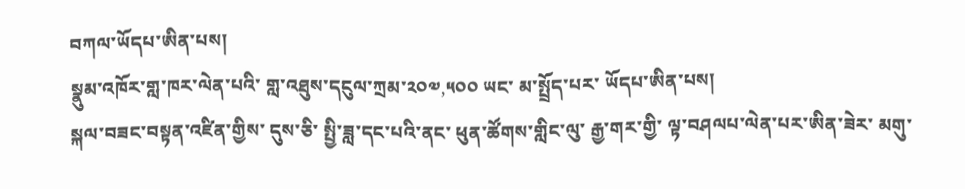བཀལ་ཡོདཔ་ཨིན་པས།
སྣུམ་འཁོར་གླ་ཁར་ལེན་པའི་ གླ་འཐུས་དངུལ་ཀྲམ་༢༠༧,༥༠༠ ཡང་ མ་སྤྲོད་པར་ ཡོདཔ་ཨིན་པས།
སྐལ་བཟང་བསྟན་འཛིན་གྱིས་ དུས་ཅི་ སྤྱི་ཟླ་དང་པའི་ནང་ ཕུན་ཚོགས་གླིང་ལུ་ རྒྱ་གར་གྱི་ ལྟ་བཤལཔ་ལེན་པར་ཨིན་ཟེར་ མགུ་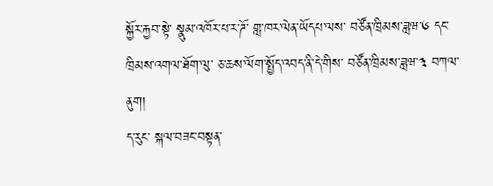སྐྱོར་རྐྱབ་སྟེ་ སྣུམ་འཁོར་པ་ར་ཌོ་ གླ་ཁར་ལེན་ཡོདཔ་ལས་ བཙོན་ཁྲིམས་ཟླཝ་༦ དང་ ཁྲིམས་འགལ་ཐོག་ལུ་ ཅ་ཆས་ལོག་སྤྱོད་འབད་ནི་དེ་གིས་ བཙོན་ཁྲིམས་ཟླཝ་༣ བཀལ་ནུག།
ད་རུང་ སྐལ་བཟང་བསྟན་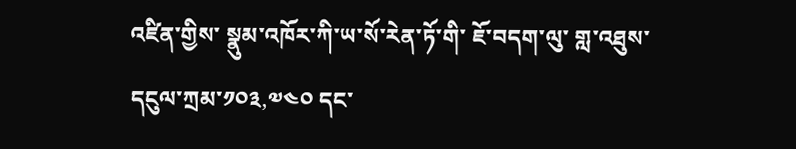འཛིན་གྱིས་ སྣུམ་འཁོར་ཀི་ཡ་སོ་རེན་ཏོ་གི་ ཇོ་བདག་ལུ་ གླ་འཐུས་དངུལ་ཀྲམ་༡༠༣,༧༤༠ དང་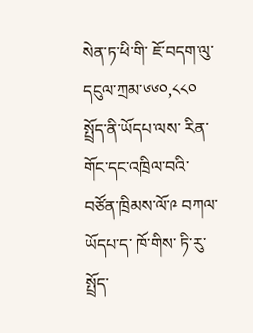སེན་ཏ་ཕི་གི་ ཇོ་བདག་ལུ་ དངུལ་ཀྲམ་༦༦༠,༨༨༠ སྤྲོད་ནི་ཡོདཔ་ལས་ རིན་གོང་དང་འཁྲིལ་བའི་ བཙོན་ཁྲིམས་ལོ་༩ བཀལ་ཡོདཔ་ད་ ཁོ་གིས་ ཏི་རུ་སྤྲོད་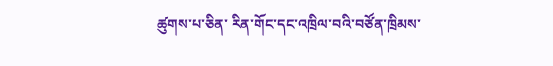ཚུགས་པ་ཅིན་ རིན་གོང་དང་འཁྲིལ་བའི་བཙོན་ཁྲིམས་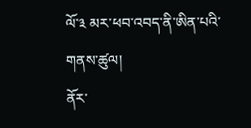ལོ་༣ མར་ཕབ་འབད་ནི་ཨིན་པའི་གནས་ཚུལ།
ནོར་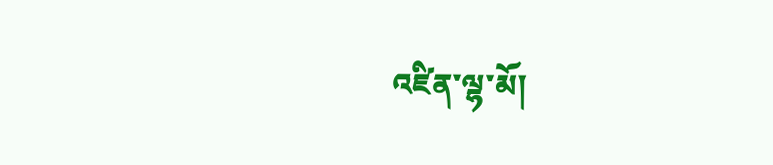འཛིན་ལྷ་མོ།